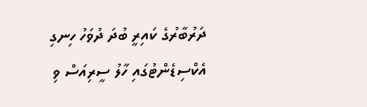ދަރުބާރުގެ ކައިރީ ބުދަ ދުވަހު ހިނގި އެކްސިޑެންޓުގައި ހާލު ސީރިއަސް ވި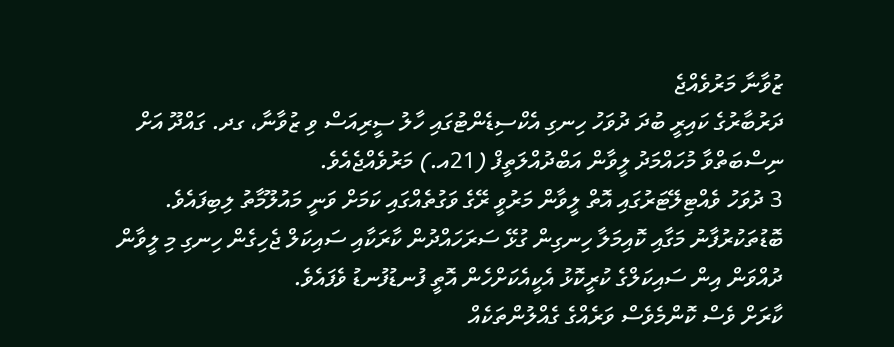ޒުވާނާ މަރުވެއްޖެ
ދަރުބާރުގެ ކައިރީ ބުދަ ދުވަހު ހިނގި އެކްސިޑެންޓުގައި ހާލު ސީރިއަސް ވި ޒުވާނާ، ގދ. ގައްދޫ އަށް ނިސްބަތްވާ މުހައްމަދު ލީވާން އަބްދުއްލަތީފް (21އ.) މަރުވެއްޖެއެވެ.
3 ދުވަހު ވެއްޓިލޭޓަރުގައި އޮތް ލީވާން މަރުވީ ރޭގެ ވަގުތެއްގައި ކަމަށް ވަނީ މައުލޫމާތު ލިބިފައެވެ.
ބޮޑުތަކުރުފާނު މަގާއި ކޮއިމަލާ ހިނގިން ގުޅޭ ސަރަހައްދުން ކާރަކާއި ސައިކަލް ޖެހިގެން ހިނގި މި ލީވާން ދުއްވަން އިން ސައިކަލްގެ ކުރީކޮޅު އެކީއެކަށްހެން އޮތީ ފުނޑުފުނޑު ވެފައެވެ.
ކާރަށް ވެސް ކޮންމެވެސް ވަރެއްގެ ގެއްލުންތަކެއް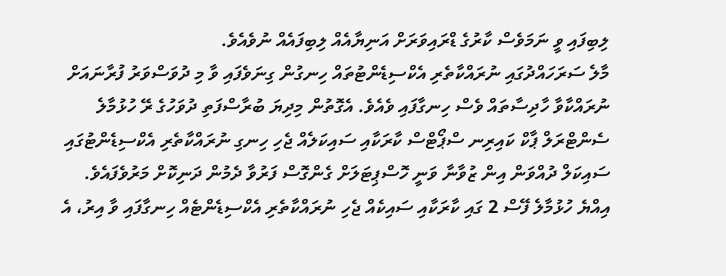ލިބިފައި ވީ ނަމަވެސް ކާރުގެ ޑްރައިވަރަށް އަނިޔާއެއް ލިބިފައެއް ނުވެއެވެ.
މާލެ ސަރަހައްދުގައި ނުރައްކާތެރި އެކްސިޑެންޓުތައް ހިނގުން ގިނަވެފައި ވާ މި ދުވަސްވަރު ފުރާނައަށް ނުރައްކާވާ ހާދިސާތައް ވެސް ހިނގާފައި ވެއެވެ. އެގޮތުން މިދިޔަ ބުރާސްފަތި ދުވަހުގެ ރޭ ހުޅުމާލެ ސެންޓްރަލް ޕާކް ކައިރިނ ސްޕޯޓްސް ކާރަކާއި ސައިކަލެއް ޖެހި ހިނގި ނުރައްކާތެރި އެކްސިޑެންޓުގައި ސައިކަލް ދުއްވަން އިން ޒުވާނާ ވަނީ ހޮސްޕިޓަލަށް ގެންގޮސް ފަރުވާ ދެމުން ދަނިކޮށް މަރުވެފައެވެ.
އިއްޔެ ހުޅުމާލެ ފޭސް 2 ގައި ކާރަކާއި ސައިކެއް ޖެހި ނުރައްކާތެރި އެކްސިޑެންޓެއް ހިނގާފައި ވާ އިރު، އެ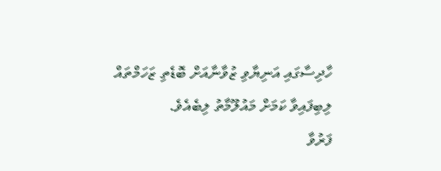ހާދިސާގައި އަނިޔާވި ޒުވާނާއަށް ބޮޑެތި ޒަހަމްތައް ލިބިފައިވާ ކަމަށް މައުލޫމާތު ލިބެއެވެ.
ފަރުވާ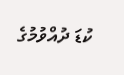ކުޑަ ދުއްވުމުގެ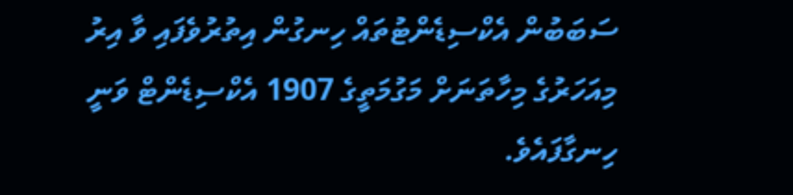ސަބަބުން އެކްސިޑެންޓުތައް ހިނގުން އިތުރުވެފައި ވާ އިރު މިއަހަރުގެ މިހާތަނަށް މަގުމަތީގެ 1907 އެކްސިޑެންޓް ވަނީ ހިނގާފައެވެ.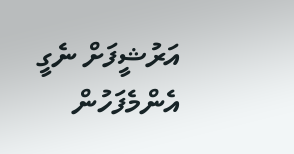އަރުޝީފަށް ނެގީ
އެންމެފަހުން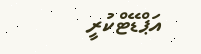އަޕްޑޭޓްކުރީ